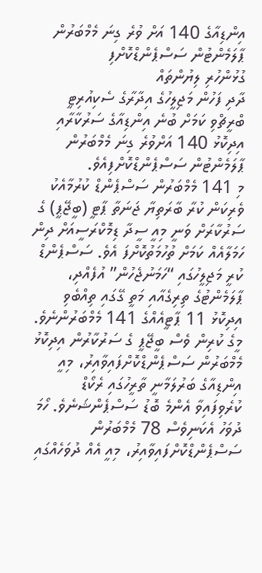އިންޑިއާގެ 140 އަށް ވުރެ ގިނަ މެމްބަރުން ޕާލަމެންޓުން ސަސްޕެންޑްކޮށްފި
ގުޅުންހުރި ލިޔުންތައް
ދާދި ފަހުން މަޖިލީހުގެ އިދާރާގެ ސެކިއުރިޓީ ބްރީޗްވި ކަމަށް ބުނެ އިންޑިއާގެ ސަރުކާރާއި އިދިކޮޅު 140 އަށްވުރެ ގިނަ މެމްބަރުން ޕާލަމެންޓުން ސަސްޕެންޑްކޮށްފިއެވެ.
މި 141 މެމްބަރުން ސަސްޕެންޑް ކުރުމާއެކު ވެރިކަން ކުރާ ބާރަތިޔާ ޖަނަތާ ޕާޓީ (ބީޖޭޕީ) ގެ ސަރުކާރަށް ވަނީ މިއީ ސީދާ ޑިމޮކްރަސީއަށް ދިން ހަމަލާއެއް ކަމަށް ތުހުމަތުކޮށްފަ އެވެ. ސަސްޕެންޑް ކުރީ މަޖިލީހުގައި “ހަމަނުޖެހުން” އުފެއްދި، ޕާލަމެންޓުގެ ތިރިގެއާއި މަތީ ގޭގައި ތިއްބެވި އިދިކޮޅު 11 ޕާޓީއެއްގެ 141 މެމްބަރުންނެވެ.
މީގެ ކުރިން ވެސް ބީޖޭޕީ ގެ ސަރުކާރުން އިދިކޮޅު މެމްބަރުން ސަސްޕެންޑްކޮށްފައިވާއިރު، މިއީ އިންޑިއާގެ ބަރުލަމާނީ ތާރީހުގައި ރެކޯޑް ކުރެވިފައިވާ އެންމެ ބޮޑު ސަސްޕެންޝަނެވެ. ހޯމަ ދުވަހު އެކަނިވެސް 78 މެމްބަރުން ސަސްޕެންޑްކޮށްފައިވާއިރު، މިއީ އެއް ދުވަހެއްގައި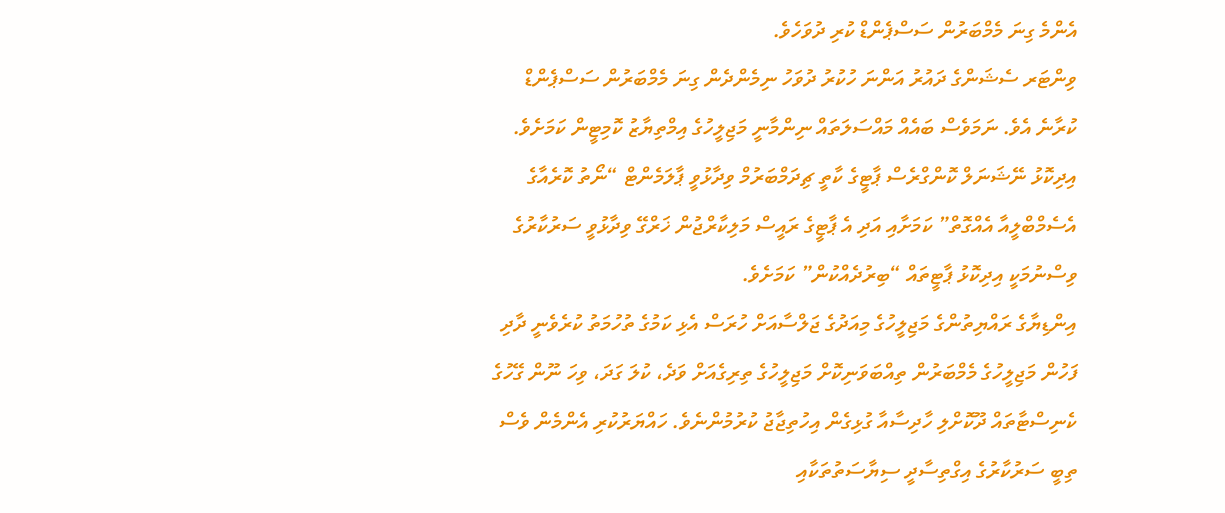އެންމެ ގިނަ މެމްބަރުން ސަސްޕެންޑް ކުރި ދުވަހެވެ.
ވިންޓަރ ސެޝަންގެ ދައުރު އަންނަ ހުކުރު ދުވަހު ނިމެންދެން ގިނަ މެމްބަރުން ސަސްޕެންޑް ކުރާނެ އެވެ. ނަމަވެސް ބައެއް މައްސަލަތައް ނިންމާނީ މަޖިލީހުގެ އިމްތިޔާޒު ކޮމިޓީން ކަމަށެވެ.
އިދިކޮޅު ނޭޝަނަލް ކޮންގްރެސް ޕާޓީގެ ކާތީ ޗިދަމްބަރުމް ވިދާޅުވީ ޕާލަމެންޓް “ނޯތު ކޮރެއާގެ އެސެމްބްލީއާ އެއްގޮތް” ކަމަށާއި އަދި އެ ޕާޓީގެ ރައީސް މަލިކާރްޖުން ޚަރްގޭ ވިދާޅުވީ ސަރުކާރުގެ ވިސްނުމަކީ އިދިކޮޅު ޕާޓީތައް “ބިރުދެއްކުން” ކަމަށެވެ.
އިންޑިޔާގެ ރައްޔިތުންގެ މަޖިލީހުގެ މިއަދުގެ ޖަލްސާއަށް ހުރަސް އެޅި ކަމުގެ ތުހުމަތު ކުރެވެނީ ދާދި ފަހުން މަޖިލީހުގެ މެމްބަރުން ތިއްބަވަނިކޮށް މަޖިލީހުގެ ތިރިގެއަށް ވަދެ، ކުލަ ގަދަ، ވިހަ ނޫން ގޭހުގެ ކެނިސްޓާތައް ދޫކޮށްލި ހާދިސާއާ ގުޅިގެން އިހުތިޖާޖު ކުރުމުންނެވެ. ހައްޔަރުކުރި އެންމެން ވެސް ތިބީ ސަރުކާރުގެ އިގްތިސާދީ ސިޔާސަތުތަކާއި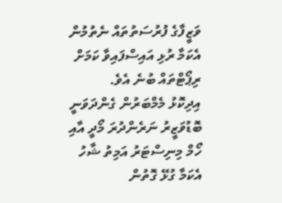ވަޒީފާގެ ފުރުސަތުތައް ނެތުމުން އެކަމާ ރުޅި އައިސްފައިވާ ކަމަށް ރިޕޯޓްތައް ބުނެ އެވެ.
އިދިކޮޅު މެމްބަރުން ގެންދަވަނީ ބޮޑުވަޒީރު ނަރެންދުރަ މޯދީ އާއި ހޯމް މިނިސްޓަރު އަމިތު ޝާހު އެކަމާ ގުޅޭ ގޮތުން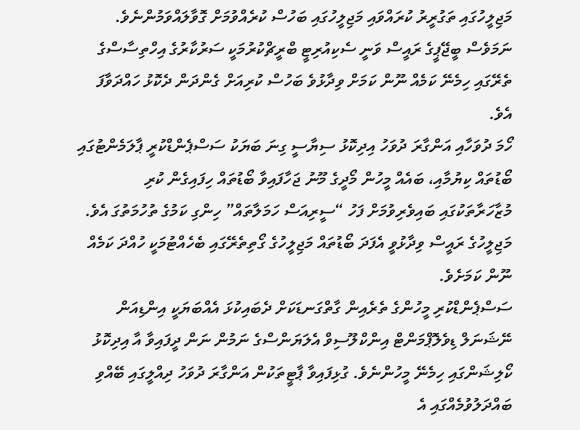މަޖިލީހުގައި ތަގުރީރު ކުރައްވައި މަޖިލީހުގައި ބަހުސް ކުރެއްވުމަށް ގޮވާލައްވަމުންނެވެ. ނަމަވެސް ބީޖޭޕީގެ ރައީސް ވަނީ ސެކިއުރިޓީ ބްރީޗްކުރުމަކީ ސަރުކާރުގެ އިހްތިސާސްގެ ތެރޭގައި ހިމެނޭ ކަމެއް ނޫން ކަމަށް ވިދާޅުވެ ބަހުސް ކުރިއަށް ގެންދަން ދެކޮޅު ހައްދަވާފަ އެވެ.
ހޯމަ ދުވަހާއި އަންގާރަ ދުވަހު އިދިކޮޅު ސިޔާސީ ގިނަ ބަޔަކު ސަސްޕެންޑްކުރީ ޕާލަމެންޓުގައި ބޯޑުތައް ކިޔުމާއި، ބައެއް މީހުން މޯދީގެ މޫނު ޖަހާފައިވާ ބޯޑުތައް ހިފައިގެން ކުރި މުޒާހަރާތަކުގައި ބައިވެރިވުމަށް ފަހު “ސީރިއަސް ހަމަލާތައް” ހިންގި ކަމުގެ ތުހުމަތުގަ އެވެ. މަޖިލީހުގެ ރައީސް ވިދާޅުވީ އެފަދަ ބޯޑުތައް މަޖިލީހުގެ ގޯތިތެރޭގައި ބެހެއްޓުމަކީ ހުއްދަ ކަމެއް ނޫން ކަމަށެވެ.
ސަސްޕެންޑްކުރި މީހުންގެ ތެރެއިން ގާތްގަނޑަކަށް ދެބައިކުޅަ އެއްބަޔަކީ އިންޑިއަން ނޭޝަނަލް ޑިވެލޮޕްމަންޓް އިންކްލޫސިވް އެލަޔަންސްގެ ނަމުން ނަން ދީފައިވާ އާ އިދިކޮޅު ކޯލިޝަންގައި ހިމެނޭ މީހުންނެވެ. ގުޅިފައިވާ ޕާޓީތަކުން އަންގާރަ ދުވަހު ދިއްލީގައި ބޭއްވި ބައްދަލުވުމެއްގައި އެ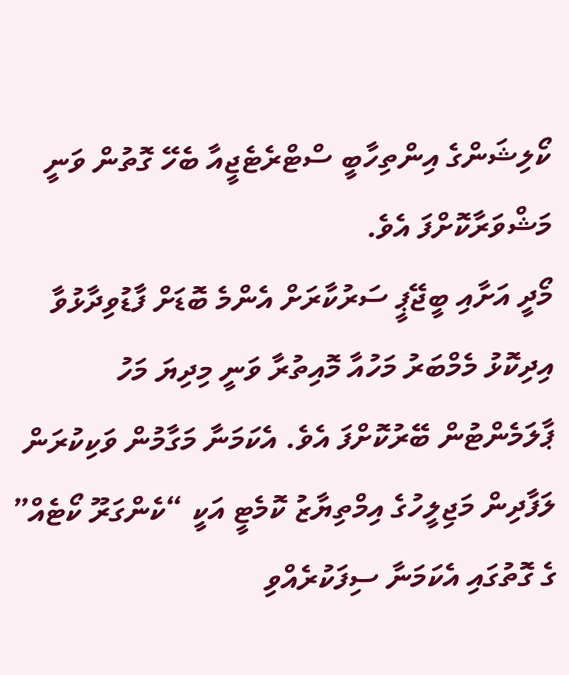ކޯލިޝަންގެ އިންތިހާބީ ސްޓްރެޓެޖީއާ ބެހޭ ގޮތުން ވަނީ މަޝްވަރާކޮށްފަ އެވެ.
މޯދީ އަށާއި ބީޖޭޕީ ސަރުކާރަށް އެންމެ ބޮޑަށް ފާޑުވިދާޅުވާ އިދިކޮޅު މެމްބަރު މަހުއާ މޮއިތުރާ ވަނީ މިދިޔަ މަހު ޕާލަމެންޓުން ބޭރުކޮށްފަ އެވެ. އެކަމަނާ މަގާމުން ވަކިކުރަން ލަފާދިން މަޖިލީހުގެ އިމްތިޔާޒު ކޮމެޓީ އަކީ “ކެންގަރޫ ކޯޓެއް” ގެ ގޮތުގައި އެކަމަނާ ސިފަކުރެއްވި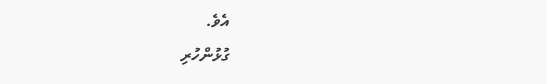އެވެ.
ގުޅުންހުރި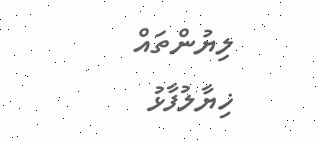ލިޔުންތައް
ޚިޔާލުފާޅު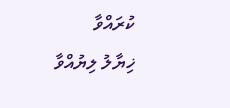ކުރައްވާ
ޚިޔާލު ލިޔުއްވާ